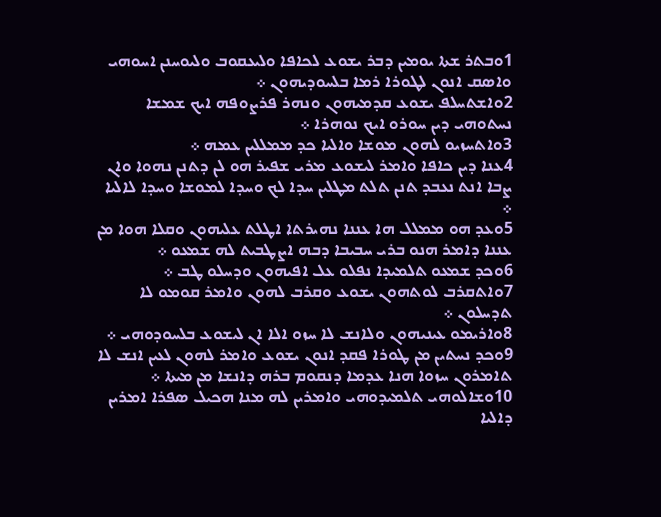1ܘܒܬܪ ܫܬܐ ܝܘܡܝܢ ܕܒܪ ܝܫܘܥ ܠܟܐܦܐ ܘܠܝܥܩܘܒ ܘܠܝܘܚܢܢ ܐܚܘܗܝ ܘܐܤܩ ܐܢܘܢ ܠܛܘܪܐ ܪܡܐ ܒܠܚܘܕܝܗܘܢ ܀
2ܘܐܫܬܚܠܦ ܝܫܘܥ ܩܕܡܝܗܘܢ ܘܢܗܪ ܦܪܨܘܦܗ ܐܝܟ ܫܡܫܐ ܢܚܬܘܗܝ ܕܝܢ ܚܘܪܘ ܐܝܟ ܢܘܗܪܐ ܀
3ܘܐܬܚܙܝܘ ܠܗܘܢ ܡܘܫܐ ܘܐܠܝܐ ܟܕ ܡܡܠܠܝܢ ܥܡܗ ܀
4ܥܢܐ ܕܝܢ ܟܐܦܐ ܘܐܡܪ ܠܝܫܘܥ ܡܪܝ ܫܦܝܪ ܗܘ ܠܢ ܕܬܢܢ ܢܗܘܐ ܘܐܢ ܨܒܐ ܐܢܬ ܢܥܒܕ ܬܢܢ ܬܠܬ ܡܛܠܝܢ ܚܕܐ ܠܟ ܘܚܕܐ ܠܡܘܫܐ ܘܚܕܐ ܠܐܠܝܐ ܀
5ܘܥܕ ܗܘ ܡܡܠܠ ܗܐ ܥܢܢܐ ܢܗܝܪܬܐ ܐܛܠܬ ܥܠܝܗܘܢ ܘܩܠܐ ܗܘܐ ܡܢ ܥܢܢܐ ܕܐܡܪ ܗܢܘ ܒܪܝ ܚܒܝܒܐ ܕܒܗ ܐܨܛܒܝܬ ܠܗ ܫܡܥܘ ܀
6ܘܟܕ ܫܡܥܘ ܬܠܡܝܕܐ ܢܦܠܘ ܥܠ ܐܦܝܗܘܢ ܘܕܚܠܘ ܛܒ ܀
7ܘܐܬܩܪܒ ܠܘܬܗܘܢ ܝܫܘܥ ܘܩܪܒ ܠܗܘܢ ܘܐܡܪ ܩܘܡܘ ܠܐ ܬܕܚܠܘܢ ܀
8ܘܐܪܝܡܘ ܥܝܢܝܗܘܢ ܘܠܐܢܫ ܠܐ ܚܙܘ ܐܠܐ ܐܢ ܠܝܫܘܥ ܒܠܚܘܕܘܗܝ ܀
9ܘܟܕ ܢܚܬܝܢ ܡܢ ܛܘܪܐ ܦܩܕ ܐܢܘܢ ܝܫܘܥ ܘܐܡܪ ܠܗܘܢ ܠܥܝܢ ܐܢܫ ܠܐ ܬܐܡܪܘܢ ܚܙܘܐ ܗܢܐ ܥܕܡܐ ܕܢܩܘܡ ܒܪܗ ܕܐܢܫܐ ܡܢ ܡܝܬܐ ܀
10ܘܫܐܠܘܗܝ ܬܠܡܝܕܘܗܝ ܘܐܡܪܝܢ ܠܗ ܡܢܐ ܗܟܝܠ ܤܦܪܐ ܐܡܪܝܢ ܕܐܠܝܐ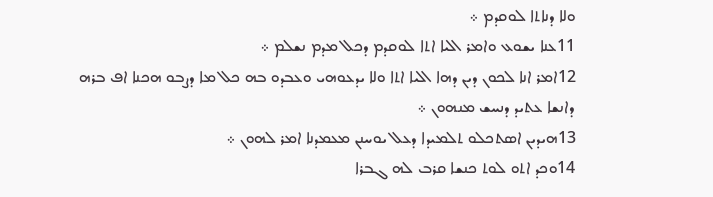ܘܠܐ ܕܢܐܬܐ ܠܘܩܕܡ ܀
11ܥܢܐ ܝܫܘܥ ܘܐܡܪ ܐܠܝܐ ܐܬܐ ܠܘܩܕܡ ܕܟܠ ܡܕܡ ܢܫܠܡ ܀
12ܐܡܪ ܐܢܐ ܠܟܘܢ ܕܝܢ ܕܗܐ ܐܠܝܐ ܐܬܐ ܘܠܐ ܝܕܥܘܗܝ ܘܥܒܕܘ ܒܗ ܟܠ ܡܐ ܕܨܒܘ ܗܟܢܐ ܐܦ ܒܪܗ ܕܐܢܫܐ ܥܬܝܕ ܕܢܚܫ ܡܢܗܘܢ ܀
13ܗܝܕܝܢ ܐܤܬܟܠܘ ܬܠܡܝܕܐ ܕܥܠ ܝܘܚܢܢ ܡܥܡܕܢܐ ܐܡܪ ܠܗܘܢ ܀
14ܘܟܕ ܐܬܘ ܠܘܬ ܟܢܫܐ ܩܪܒ ܠܗ ܓܒܪܐ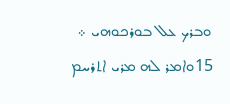ܘܒܪܟ ܥܠ ܒܘܪܟܘܗܝ ܀
15ܘܐܡܪ ܠܗ ܡܪܝ ܐܬܪܚܡ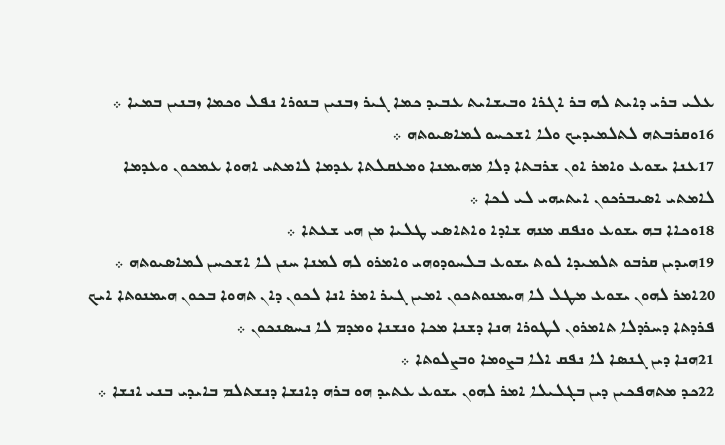ܥܠܝ ܒܪܝ ܕܐܝܬ ܠܗ ܒܪ ܐܓܪܐ ܘܒܝܫܐܝܬ ܥܒܝܕ ܟܡܐ ܓܝܪ ܙܒܢܝܢ ܒܢܘܪܐ ܢܦܠ ܘܟܡܐ ܙܒܢܝܢ ܒܡܝܐ ܀
16ܘܩܪܒܬܗ ܠܬܠܡܝܕܝܟ ܘܠܐ ܐܫܟܚܘ ܠܡܐܤܝܘܬܗ ܀
17ܥܢܐ ܝܫܘܥ ܘܐܡܪ ܐܘܢ ܫܪܒܬܐ ܕܠܐ ܡܗܝܡܢܐ ܘܡܥܩܠܬܐ ܥܕܡܐ ܠܐܡܬܝ ܐܗܘܐ ܥܡܟܘܢ ܘܥܕܡܐ ܠܐܡܬܝ ܐܤܝܒܪܟܘܢ ܐܝܬܝܗܝ ܠܝ ܠܟܐ ܀
18ܘܟܐܐ ܒܗ ܝܫܘܥ ܘܢܦܩ ܡܢܗ ܫܐܕܐ ܘܐܬܐܤܝ ܛܠܝܐ ܡܢ ܗܝ ܫܥܬܐ ܀
19ܗܝܕܝܢ ܩܪܒܘ ܬܠܡܝܕܐ ܠܘܬ ܝܫܘܥ ܒܠܚܘܕܘܗܝ ܘܐܡܪܘ ܠܗ ܠܡܢܐ ܚܢܢ ܠܐ ܐܫܟܚܢ ܠܡܐܤܝܘܬܗ ܀
20ܐܡܪ ܠܗܘܢ ܝܫܘܥ ܡܛܠ ܠܐ ܗܝܡܢܘܬܟܘܢ ܐܡܝܢ ܓܝܪ ܐܡܪ ܐܢܐ ܠܟܘܢ ܕܐܢ ܬܗܘܐ ܒܟܘܢ ܗܝܡܢܘܬܐ ܐܝܟ ܦܪܕܬܐ ܕܚܪܕܠܐ ܬܐܡܪܘܢ ܠܛܘܪܐ ܗܢܐ ܕܫܢܐ ܡܟܐ ܘܢܫܢܐ ܘܡܕܡ ܠܐ ܢܚܤܢܟܘܢ ܀
21ܗܢܐ ܕܝܢ ܓܢܤܐ ܠܐ ܢܦܩ ܐܠܐ ܒܨܘܡܐ ܘܒܨܠܘܬܐ ܀
22ܟܕ ܡܬܗܦܟܝܢ ܕܝܢ ܒܓܠܝܠܐ ܐܡܪ ܠܗܘܢ ܝܫܘܥ ܥܬܝܕ ܗܘ ܒܪܗ ܕܐܢܫܐ ܕܢܫܬܠܡ ܒܐܝܕܝ ܒܢܝ ܐܢܫܐ ܀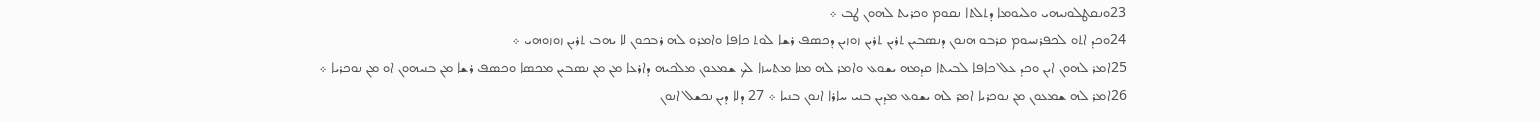23ܘܢܩܛܠܘܢܝܗܝ ܘܠܝܘܡܐ ܕܬܠܬܐ ܢܩܘܡ ܘܟܪܝܬ ܠܗܘܢ ܛܒ ܀
24ܘܟܕ ܐܬܘ ܠܟܦܪܢܚܘܡ ܩܪܒܘ ܗܢܘܢ ܕܢܤܒܝܢ ܬܪܝܢ ܬܪܝܢ ܙܘܙܝܢ ܕܟܤܦ ܪܫܐ ܠܘܬ ܟܐܦܐ ܘܐܡܪܘ ܠܗ ܪܒܟܘܢ ܠܐ ܝܗܒ ܬܪܝܢ ܙܘܙܘܗܝ ܀
25ܐܡܪ ܠܗܘܢ ܐܝܢ ܘܟܕ ܥܠ ܟܐܦܐ ܠܒܝܬܐ ܩܕܡܗ ܝܫܘܥ ܘܐܡܪ ܠܗ ܡܢܐ ܡܬܚܙܐ ܠܟ ܫܡܥܘܢ ܡܠܟܝܗ ܕܐܪܥܐ ܡܢ ܡܢ ܢܤܒܝܢ ܡܟܤܐ ܘܟܤܦ ܪܫܐ ܡܢ ܒܢܝܗܘܢ ܐܘ ܡܢ ܢܘܟܪܝܐ ܀
26ܐܡܪ ܠܗ ܫܡܥܘܢ ܡܢ ܢܘܟܪܝܐ ܐܡܪ ܠܗ ܝܫܘܥ ܡܕܝܢ ܒܢܝ ܚܐܪܐ ܐܢܘܢ ܒܢܝܐ ܀ 27 ܕܠܐ ܕܝܢ ܢܟܫܠ ܐܢܘܢ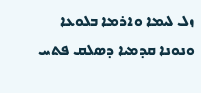ܙܠ ܠܝܡܐ ܘܐܪܡܐ ܒܠܘܥܐ ܘܢܘܢܐ ܩܕܡܝܐ ܕܤܠܩ ܦܬܚ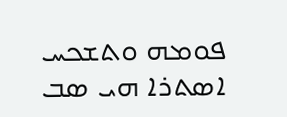ܦܘܡܗ ܘܬܫܟܚ ܐܤܬܪܐ ܗܝ ܤܒ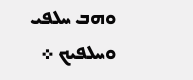ܘܗܒ ܚܠܦܝ ܘܚܠܦܝܟ ܀